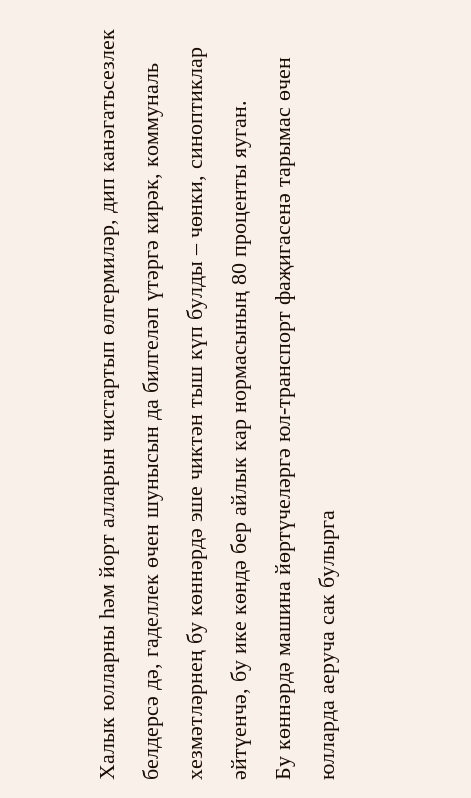Халык юлларны һәм йорт алларын чистартып өлгермиләр, дип канәгатьсезлек белдерсә дә, гаделлек өчен шунысын да билгеләп үтәргә кирәк, коммуналь хезмәтләрнең бу көннәрдә эше чиктән тыш күп булды – чөнки, синоптиклар әйтүенчә, бу ике көндә бер айлык кар нормасының 80 проценты яуган.
Бу көннәрдә машина йөртүчеләргә юл-транспорт фаҗигасенә тарымас өчен юлларда аеруча сак булырга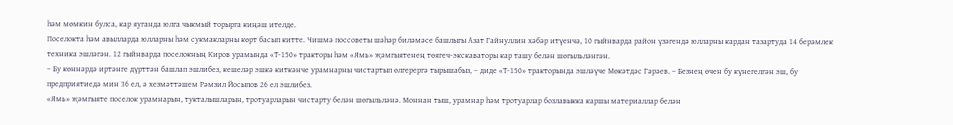һәм мөмкин булса, кар яуганда юлга чыкмый торырга киңәш ителде.
Поселокта һәм авылларда юлларны һәм сукмакларны көрт басып китте. Чишмә поссоветы шәһәр биләмәсе башлыгы Азат Гайнуллин хәбәр итүенчә, 10 гыйнварда район үзәгендә юлларны кардан тазартуда 14 берәмлек техника эшләгән. 12 гыйнварда поселокның Киров урамында «Т-150» тракторы һәм «Ямь» җәмгыятенең төягеч-экскаваторы кар ташу белән шөгыльләнгән.
– Бу көннәрдә иртәнге дүрттән башлап эшлибез, кешеләр эшкә киткәнче урамнарны чистартып өлгерергә тырышабыз, – диде «Т-150» тракторында эшләүче Мөкәтдәс Гәрәев. – Безнең өчен бу күнегелгән эш, бу предприятиедә мин 36 ел, ә хезмәттәшем Рәмзил Йосыпов 26 ел эшлибез.
«Ямь» җәмгыяте поселок урамнарын, тукталышларын, тротуарларын чистарту белән шөгыльләнә. Моннан тыш, урамнар һәм тротуарлар бозлавыкка каршы материаллар белән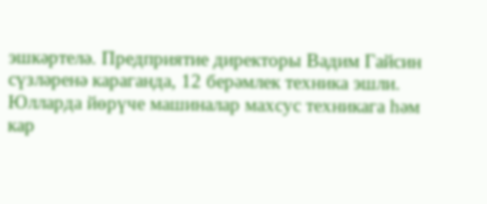эшкәртелә. Предприятие директоры Вадим Гайсин сүзләренә караганда, 12 берәмлек техника эшли. Юлларда йөрүче машиналар махсус техникага һәм кар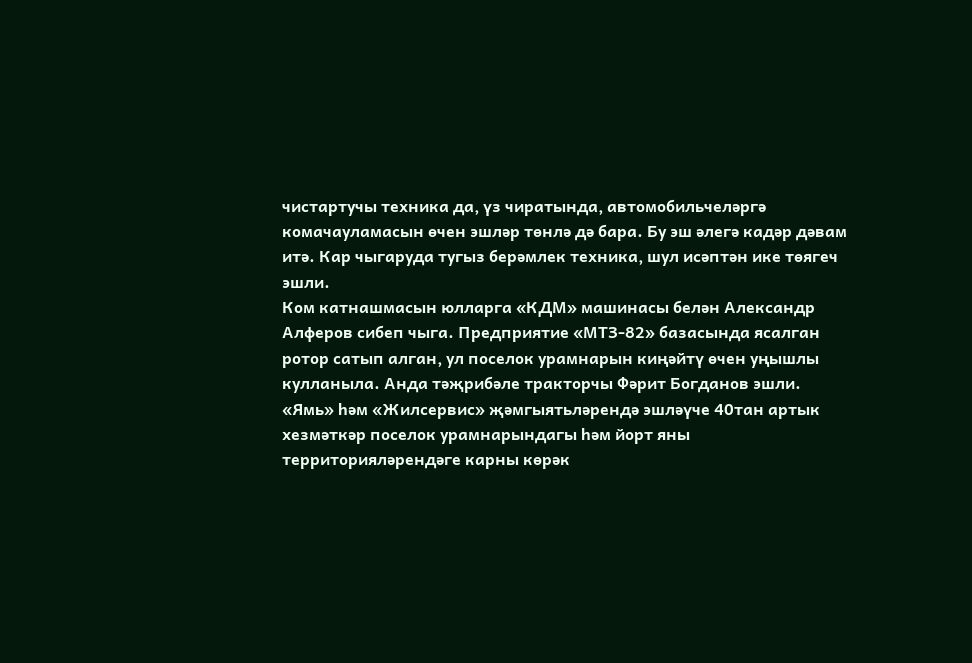чистартучы техника да, үз чиратында, автомобильчеләргә комачауламасын өчен эшләр төнлә дә бара. Бу эш әлегә кадәр дәвам итә. Кар чыгаруда тугыз берәмлек техника, шул исәптән ике төягеч эшли.
Ком катнашмасын юлларга «КДМ» машинасы белән Александр Алферов сибеп чыга. Предприятие «МТЗ-82» базасында ясалган ротор сатып алган, ул поселок урамнарын киңәйтү өчен уңышлы кулланыла. Анда тәҗрибәле тракторчы Фәрит Богданов эшли.
«Ямь» һәм «Жилсервис» җәмгыятьләрендә эшләүче 40тан артык хезмәткәр поселок урамнарындагы һәм йорт яны территорияләрендәге карны көрәк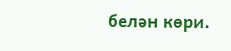белән көри.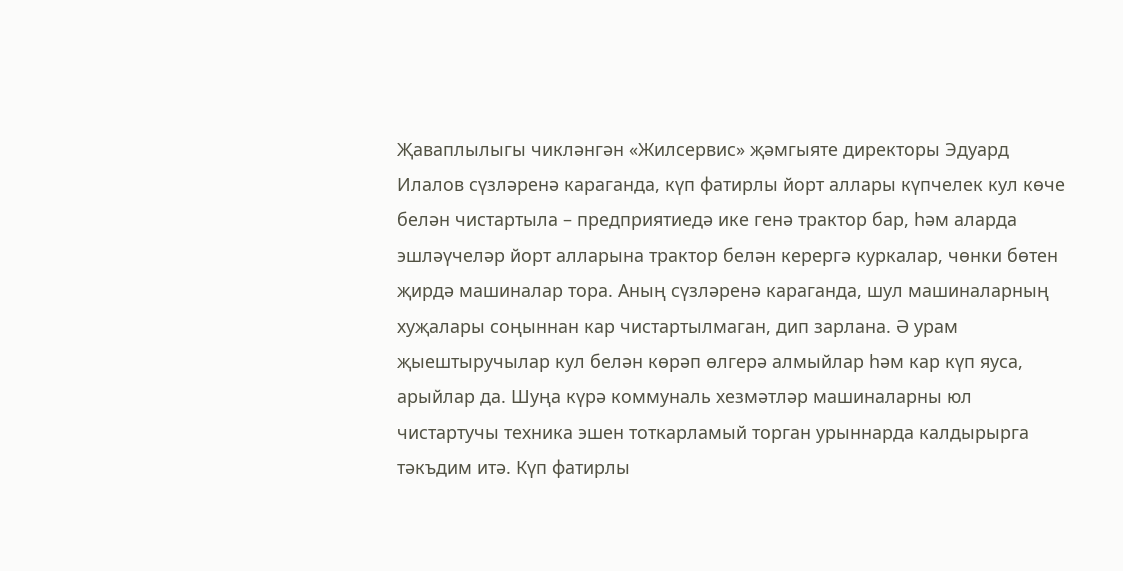Җаваплылыгы чикләнгән «Жилсервис» җәмгыяте директоры Эдуард Илалов сүзләренә караганда, күп фатирлы йорт аллары күпчелек кул көче белән чистартыла – предприятиедә ике генә трактор бар, һәм аларда эшләүчеләр йорт алларына трактор белән керергә куркалар, чөнки бөтен җирдә машиналар тора. Аның сүзләренә караганда, шул машиналарның хуҗалары соңыннан кар чистартылмаган, дип зарлана. Ә урам җыештыручылар кул белән көрәп өлгерә алмыйлар һәм кар күп яуса, арыйлар да. Шуңа күрә коммуналь хезмәтләр машиналарны юл чистартучы техника эшен тоткарламый торган урыннарда калдырырга тәкъдим итә. Күп фатирлы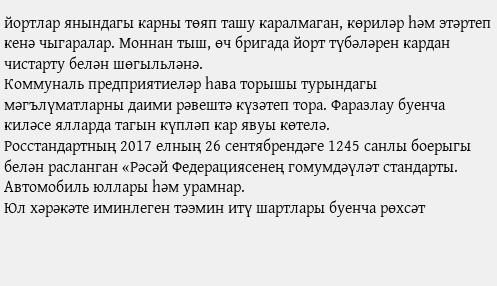йортлар янындагы карны төяп ташу каралмаган, көриләр һәм этәртеп кенә чыгаралар. Моннан тыш, өч бригада йорт түбәләрен кардан чистарту белән шөгыльләнә.
Коммуналь предприятиеләр һава торышы турындагы мәгълүматларны даими рәвештә күзәтеп тора. Фаразлау буенча киләсе ялларда тагын күпләп кар явуы көтелә.
Росстандартның 2017 елның 26 сентябрендәге 1245 санлы боерыгы белән расланган «Рәсәй Федерациясенең гомумдәүләт стандарты. Автомобиль юллары һәм урамнар.
Юл хәрәкәте иминлеген тәэмин итү шартлары буенча рөхсәт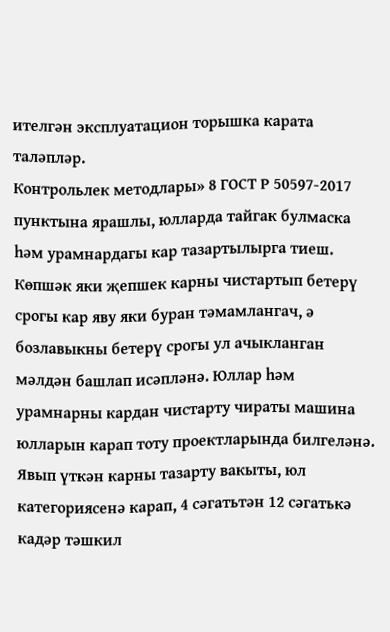ителгән эксплуатацион торышка карата таләпләр.
Контрольлек методлары» 8 ГОСТ Р 50597-2017 пунктына ярашлы, юлларда тайгак булмаска һәм урамнардагы кар тазартылырга тиеш.
Көпшәк яки җепшек карны чистартып бетерү срогы кар яву яки буран тәмамлангач, ә бозлавыкны бетерү срогы ул ачыкланган мәлдән башлап исәпләнә. Юллар һәм урамнарны кардан чистарту чираты машина юлларын карап тоту проектларында билгеләнә.
Явып үткән карны тазарту вакыты, юл категориясенә карап, 4 сәгатьтән 12 сәгатькә кадәр тәшкил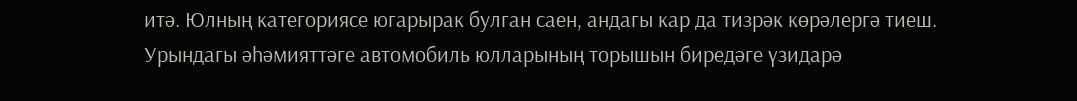итә. Юлның категориясе югарырак булган саен, андагы кар да тизрәк көрәлергә тиеш.
Урындагы әһәмияттәге автомобиль юлларының торышын биредәге үзидарә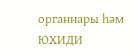органнары һәм ЮХИДИ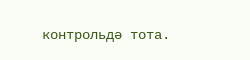контрольдә тота.